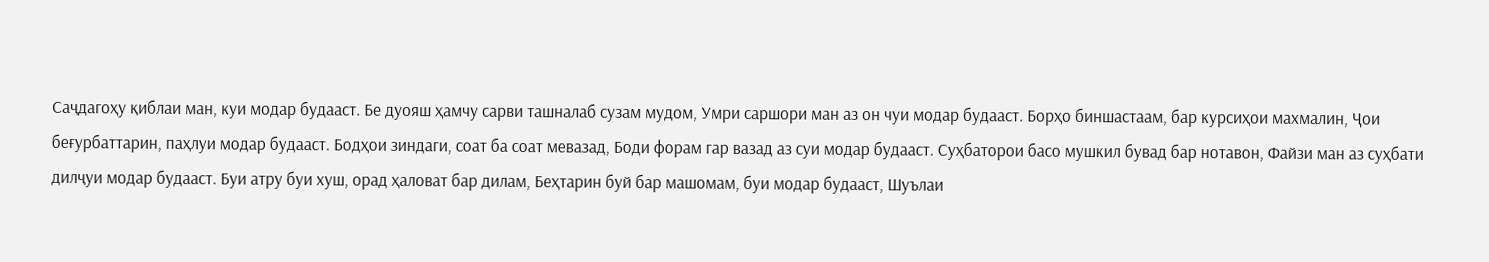Саҷдагоҳу қиблаи ман, куи модар будааст. Бе дуояш ҳамчу сарви ташналаб сузам мудом, Умри саршори ман аз он чуи модар будааст. Борҳо биншастаам, бар курсиҳои махмалин, Ҷои беғурбаттарин, паҳлуи модар будааст. Бодҳои зиндаги, соат ба соат мевазад, Боди форам гар вазад аз суи модар будааст. Суҳбаторои басо мушкил бувад бар нотавон, Файзи ман аз суҳбати дилҷуи модар будааст. Буи атру буи хуш, орад ҳаловат бар дилам, Беҳтарин буй бар машомам, буи модар будааст, Шуълаи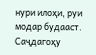нури илоҳи, руи модар будааст. Саҷдагоҳу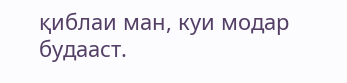қиблаи ман, куи модар будааст.